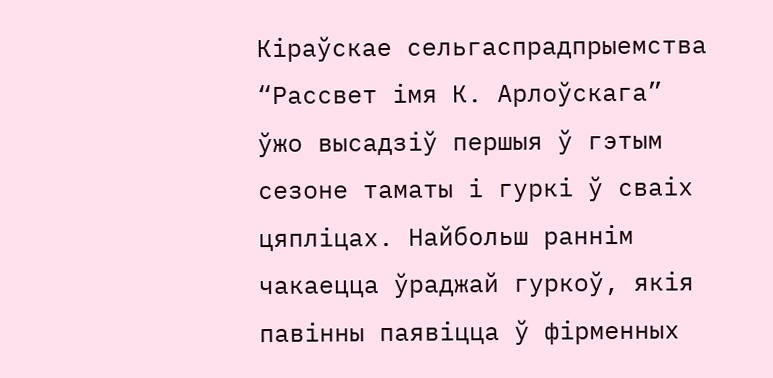Кіраўскае сельгаспрадпрыемства “Рассвет імя К. Арлоўскага” ўжо высадзіў першыя ў гэтым сезоне таматы і гуркі ў сваіх цяпліцах. Найбольш раннім чакаецца ўраджай гуркоў, якія павінны паявіцца ў фірменных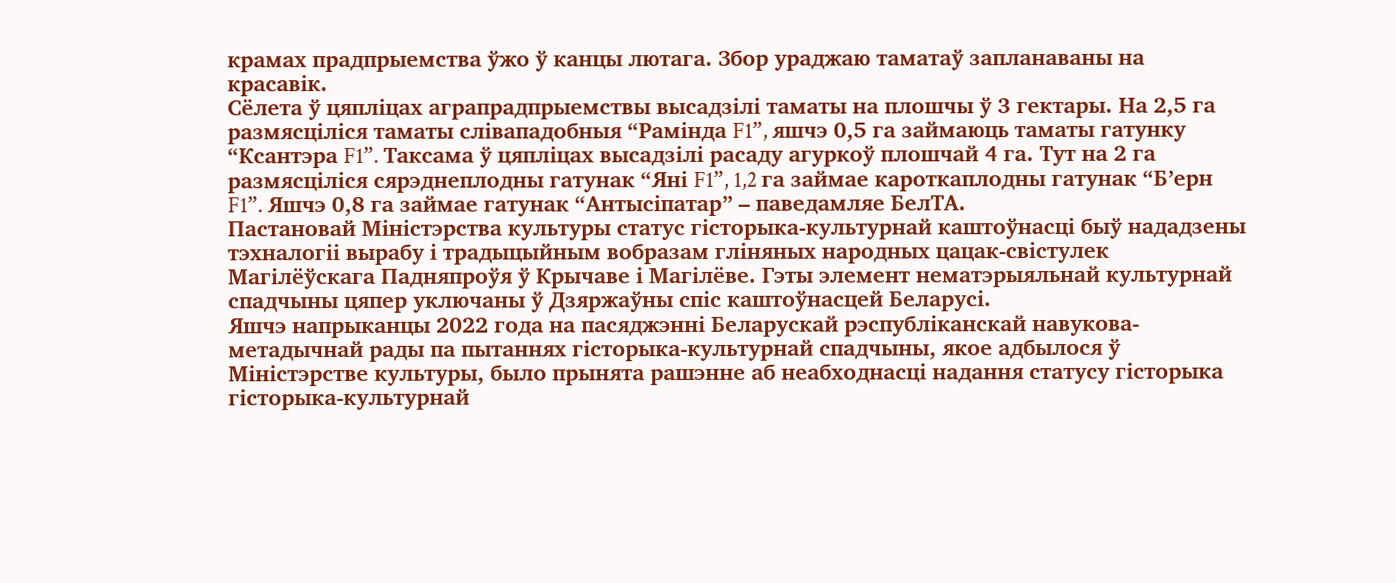крамах прадпрыемства ўжо ў канцы лютага. Збор ураджаю таматаў запланаваны на красавік.
Сёлета ў цяпліцах аграпрадпрыемствы высадзілі таматы на плошчы ў 3 гектары. На 2,5 га размясціліся таматы слівападобныя “Рамінда F1”, яшчэ 0,5 га займаюць таматы гатунку “Ксантэра F1”. Таксама ў цяпліцах высадзілі расаду агуркоў плошчай 4 га. Тут на 2 га размясціліся сярэднеплодны гатунак “Яні F1”, 1,2 га займае кароткаплодны гатунак “Б’ерн F1”. Яшчэ 0,8 га займае гатунак “Антысіпатар” – паведамляе БелТА.
Пастановай Міністэрства культуры статус гісторыка-культурнай каштоўнасці быў нададзены тэхналогіі вырабу і традыцыйным вобразам гліняных народных цацак-свістулек Магілёўскага Падняпроўя ў Крычаве і Магілёве. Гэты элемент нематэрыяльнай культурнай спадчыны цяпер уключаны ў Дзяржаўны спіс каштоўнасцей Беларусі.
Яшчэ напрыканцы 2022 года на пасяджэнні Беларускай рэспубліканскай навукова-метадычнай рады па пытаннях гісторыка-культурнай спадчыны, якое адбылося ў Міністэрстве культуры, было прынята рашэнне аб неабходнасці надання статусу гісторыка гісторыка-культурнай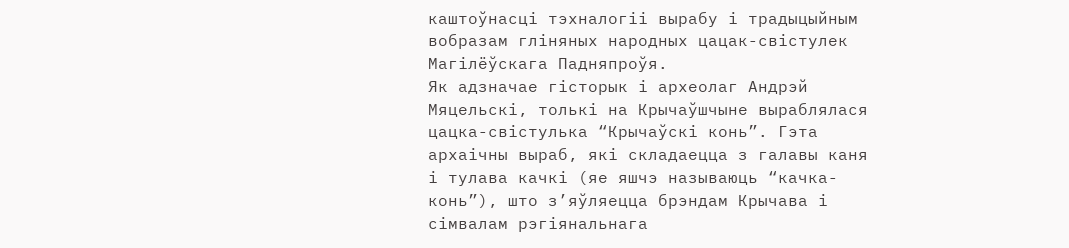каштоўнасці тэхналогіі вырабу і традыцыйным вобразам гліняных народных цацак-свістулек Магілёўскага Падняпроўя.
Як адзначае гісторык і археолаг Андрэй Мяцельскі, толькі на Крычаўшчыне выраблялася цацка-свістулька “Крычаўскі конь”. Гэта архаічны выраб, які складаецца з галавы каня і тулава качкі (яе яшчэ называюць “качка-конь”), што з’яўляецца брэндам Крычава і сімвалам рэгіянальнага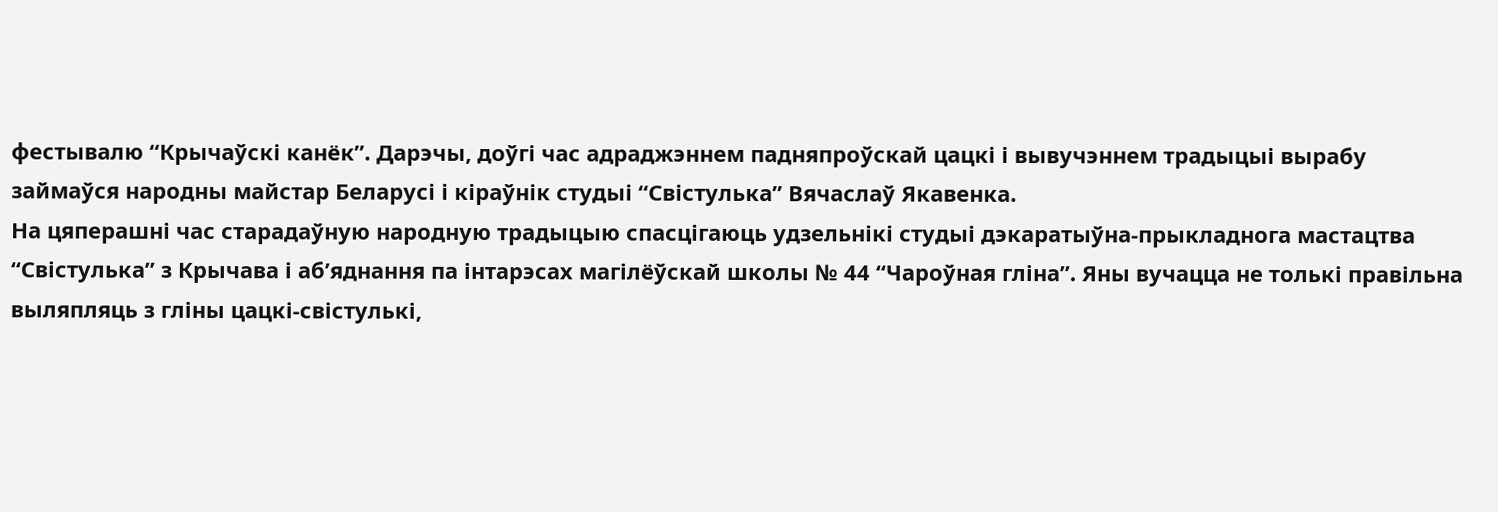фестывалю “Крычаўскі канёк”. Дарэчы, доўгі час адраджэннем падняпроўскай цацкі і вывучэннем традыцыі вырабу займаўся народны майстар Беларусі і кіраўнік студыі “Свістулька” Вячаслаў Якавенка.
На цяперашні час старадаўную народную традыцыю спасцігаюць удзельнікі студыі дэкаратыўна-прыкладнога мастацтва “Свістулька” з Крычава і аб’яднання па інтарэсах магілёўскай школы № 44 “Чароўная гліна”. Яны вучацца не толькі правільна выляпляць з гліны цацкі-свістулькі,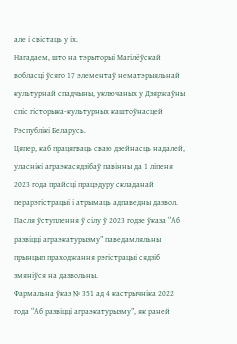але і свістаць у іх.
Нагадаем, што на тэрыторыі Магілёўскай вобласці ўсяго 17 элементаў нематэрыяльнай культурнай спадчыны, уключаных у Дзяржаўны спіс гісторыка-культурных каштоўнасцей Рэспублікі Беларусь.
Цяпер, каб працягваць сваю дзейнасць надалей, уласнікі аграэкасядзібаў павінны да 1 ліпеня 2023 года прайсці працэдуру складанай перарэгістрацыі і атрымаць адпаведны дазвол.
Пасля ўступлення ў сілу ў 2023 годзе ўказа “Аб развіцці аграэкатурызму” паведамляльны прынцып праходжання рэгістрацыі сядзіб змяніўся на дазвольны.
Фармальна ўказ № 351 ад 4 кастрычніка 2022 года “Аб развіцці аграэкатурызму”, як раней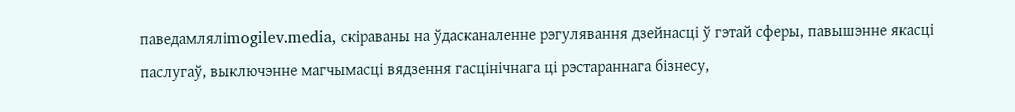паведамляліmogilev.media, скіраваны на ўдасканаленне рэгулявання дзейнасці ў гэтай сферы, павышэнне якасці паслугаў, выключэнне магчымасці вядзення гасцінічнага ці рэстараннага бізнесу,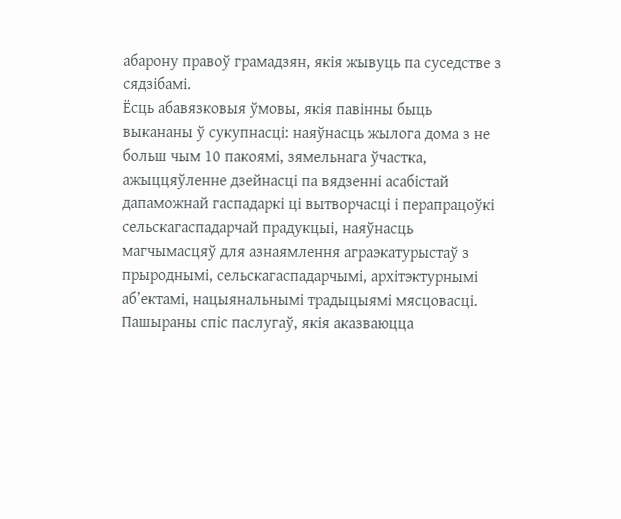абарону правоў грамадзян, якія жывуць па суседстве з сядзібамі.
Ёсць абавязковыя ўмовы, якія павінны быць выкананы ў сукупнасці: наяўнасць жылога дома з не больш чым 10 пакоямі, зямельнага ўчастка, ажыццяўленне дзейнасці па вядзенні асабістай дапаможнай гаспадаркі ці вытворчасці і перапрацоўкі сельскагаспадарчай прадукцыі, наяўнасць магчымасцяў для азнаямлення аграэкатурыстаў з прыроднымі, сельскагаспадарчымі, архітэктурнымі аб’ектамі, нацыянальнымі традыцыямі мясцовасці.
Пашыраны спіс паслугаў, якія аказваюцца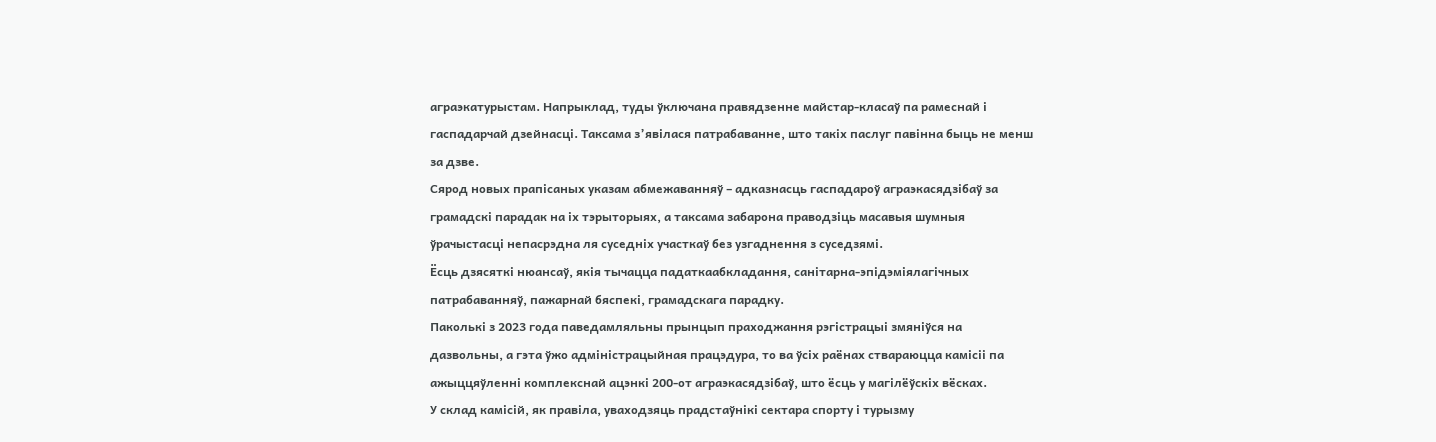аграэкатурыстам. Напрыклад, туды ўключана правядзенне майстар-класаў па рамеснай і гаспадарчай дзейнасці. Таксама з’явілася патрабаванне, што такіх паслуг павінна быць не менш за дзве.
Сярод новых прапісаных указам абмежаванняў – адказнасць гаспадароў аграэкасядзібаў за грамадскі парадак на іх тэрыторыях, а таксама забарона праводзіць масавыя шумныя ўрачыстасці непасрэдна ля суседніх участкаў без узгаднення з суседзямі.
Ёсць дзясяткі нюансаў, якія тычацца падаткаабкладання, санітарна-эпідэміялагічных патрабаванняў, пажарнай бяспекі, грамадскага парадку.
Паколькі з 2023 года паведамляльны прынцып праходжання рэгістрацыі змяніўся на дазвольны, а гэта ўжо адміністрацыйная працэдура, то ва ўсіх раёнах ствараюцца камісіі па ажыццяўленні комплекснай ацэнкі 200-от аграэкасядзібаў, што ёсць у магілёўскіх вёсках.
У склад камісій, як правіла, уваходзяць прадстаўнікі сектара спорту і турызму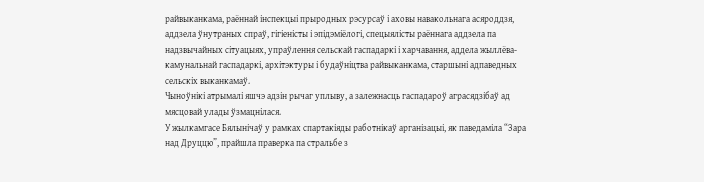райвыканкама, раённай інспекцыі прыродных рэсурсаў і аховы навакольнага асяроддзя, аддзела ўнутраных спраў, гігіеністы і эпідэміёлогі, спецыялісты раённага аддзела па надзвычайных сітуацыях, упраўлення сельскай гаспадаркі і харчавання, аддела жыллёва-камунальнай гаспадаркі, архітэктуры і будаўніцтва райвыканкама, старшыні адпаведных сельскіх выканкамаў.
Чыноўнікі атрымалі яшчэ адзін рычаг уплыву, а залежнасць гаспадароў аграсядзібаў ад мясцовай улады ўзмацнілася.
У жылкамгасе Бялынічаў у рамках спартакіяды работнікаў арганізацыі, як паведаміла “Зара над Друццю”, прайшла праверка па стральбе з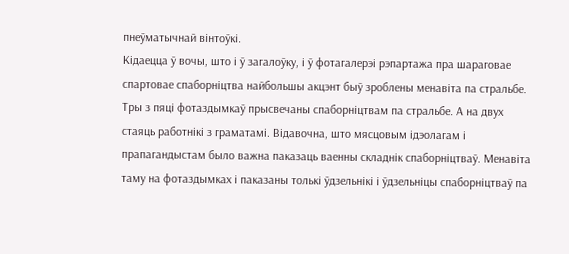пнеўматычнай вінтоўкі.
Кідаецца ў вочы, што і ў загалоўку, і ў фотагалерэі рэпартажа пра шараговае спартовае спаборніцтва найбольшы акцэнт быў зроблены менавіта па стральбе.
Тры з пяці фотаздымкаў прысвечаны спаборніцтвам па стральбе. А на двух стаяць работнікі з граматамі. Відавочна, што мясцовым ідэолагам і прапагандыстам было важна паказаць ваенны складнік спаборніцтваў. Менавіта таму на фотаздымках і паказаны толькі ўдзельнікі і ўдзельніцы спаборніцтваў па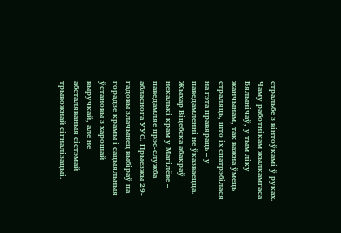стральбе з вінтоўкамі ў руках.
Чаму работнікам жылкамгаса Бялынічаў, у тым ліку жанчынам, так важна ўмець страляць, што іх спатрэбілася на гэта правяраць – у паведамленні не ўказваецца.
Жыхар Віцебска абакраў некалькі крам у Магілёве – паведамляе прэс-служба абласнога УУС. Прыезжы 29-гадовы злачынец выбіраў па горадзе крамы і сацыяльныя ўстановы з харошай выручкай, але не абсталяваныя сістэмай трывожнай сігналізацыі.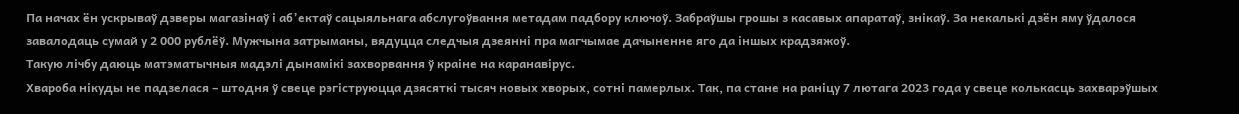Па начах ён ускрываў дзверы магазінаў і аб’ектаў сацыяльнага абслугоўвання метадам падбору ключоў. Забраўшы грошы з касавых апаратаў, знікаў. За некалькі дзён яму ўдалося завалодаць сумай у 2 000 рублёў. Мужчына затрыманы, вядуцца следчыя дзеянні пра магчымае дачыненне яго да іншых крадзяжоў.
Такую лічбу даюць матэматычныя мадэлі дынамікі захворвання ў краіне на каранавірус.
Хвароба нікуды не падзелася – штодня ў свеце рэгіструюцца дзясяткі тысяч новых хворых, сотні памерлых. Так, па стане на раніцу 7 лютага 2023 года у свеце колькасць захварэўшых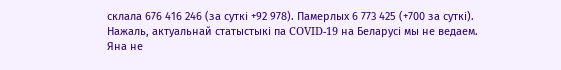склала 676 416 246 (за суткі +92 978). Памерлых 6 773 425 (+700 за суткі).
Нажаль, актуальнай статыстыкі па COVID-19 на Беларусі мы не ведаем. Яна не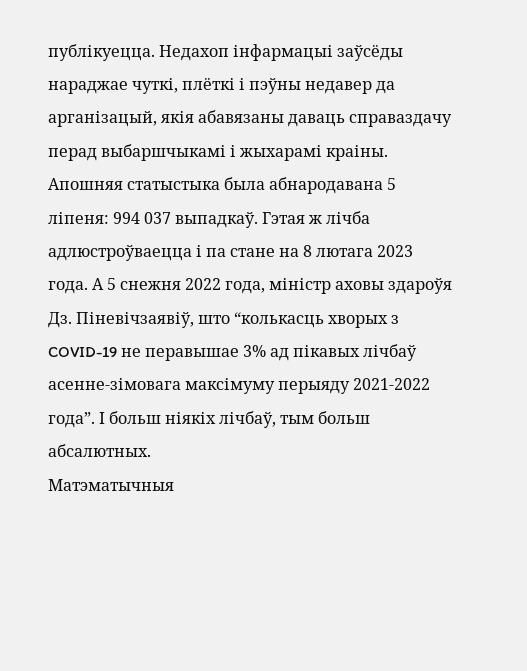публікуецца. Недахоп інфармацыі заўсёды нараджае чуткі, плёткі і пэўны недавер да арганізацый, якія абавязаны даваць справаздачу перад выбаршчыкамі і жыхарамі краіны.
Апошняя статыстыка была абнародавана 5 ліпеня: 994 037 выпадкаў. Гэтая ж лічба адлюстроўваецца і па стане на 8 лютага 2023 года. А 5 снежня 2022 года, міністр аховы здароўя Дз. Піневічзаявіў, што “колькасць хворых з COVID-19 не перавышае 3% ад пікавых лічбаў асенне-зімовага максімуму перыяду 2021-2022 года”. І больш ніякіх лічбаў, тым больш абсалютных.
Матэматычныя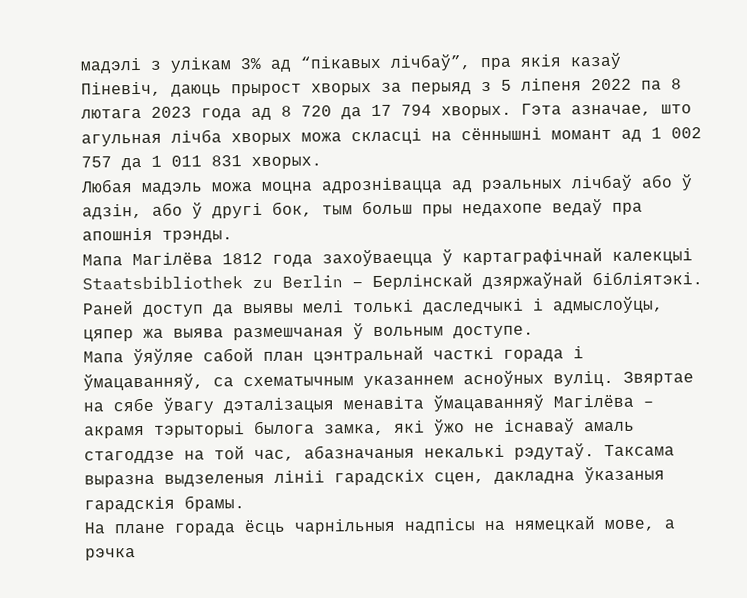мадэлі з улікам 3% ад “пікавых лічбаў”, пра якія казаў Піневіч, даюць прырост хворых за перыяд з 5 ліпеня 2022 па 8 лютага 2023 года ад 8 720 да 17 794 хворых. Гэта азначае, што агульная лічба хворых можа скласці на сённышні момант ад 1 002 757 да 1 011 831 хворых.
Любая мадэль можа моцна адрознівацца ад рэальных лічбаў або ў адзін, або ў другі бок, тым больш пры недахопе ведаў пра апошнія трэнды.
Мапа Магілёва 1812 года захоўваецца ў картаграфічнай калекцыі Staatsbibliothek zu Berlin – Берлінскай дзяржаўнай бібліятэкі. Раней доступ да выявы мелі толькі даследчыкі і адмыслоўцы, цяпер жа выява размешчаная ў вольным доступе.
Мапа ўяўляе сабой план цэнтральнай часткі горада і ўмацаванняў, са схематычным указаннем асноўных вуліц. Звяртае на сябе ўвагу дэталізацыя менавіта ўмацаванняў Магілёва – акрамя тэрыторыі былога замка, які ўжо не існаваў амаль стагоддзе на той час, абазначаныя некалькі рэдутаў. Таксама выразна выдзеленыя лініі гарадскіх сцен, дакладна ўказаныя гарадскія брамы.
На плане горада ёсць чарнільныя надпісы на нямецкай мове, а рэчка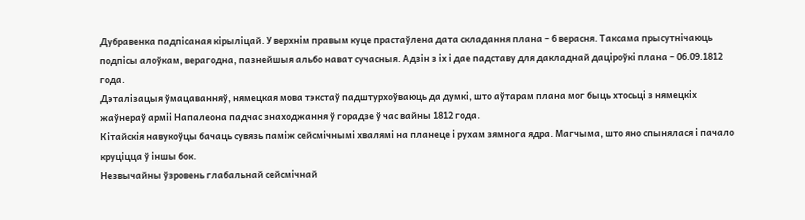Дубравенка падпісаная кірыліцай. У верхнім правым куце прастаўлена дата складання плана – 6 верасня. Таксама прысутнічаюць подпісы алоўкам, верагодна, пазнейшыя альбо нават сучасныя. Адзін з іх і дае падставу для дакладнай даціроўкі плана – 06.09.1812 года.
Дэталізацыя ўмацаванняў, нямецкая мова тэкстаў падштурхоўваюць да думкі, што аўтарам плана мог быць хтосьці з нямецкіх жаўнераў арміі Напалеона падчас знаходжання ў горадзе ў час вайны 1812 года.
Кітайскія навукоўцы бачаць сувязь паміж сейсмічнымі хвалямі на планеце і рухам зямнога ядра. Магчыма, што яно спынялася і пачало круціцца ў іншы бок.
Незвычайны ўзровень глабальнай сейсмічнай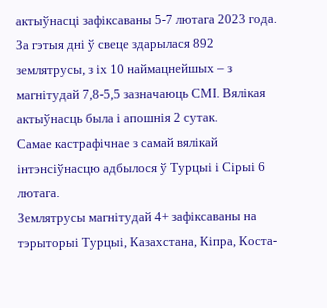актыўнасці зафіксаваны 5-7 лютага 2023 года. За гэтыя дні ў свеце здарылася 892 землятрусы, з іх 10 наймацнейшых – з магнітудай 7,8-5,5 зазначаюць СМІ. Вялікая актыўнасць была і апошнія 2 сутак.
Самае кастрафічнае з самай вялікай інтэнсіўнасцю адбылося ў Турцыі і Сірыі 6 лютага.
Землятрусы магнітудай 4+ зафіксаваны на тэрыторыі Турцыі, Казахстана, Кіпра, Коста-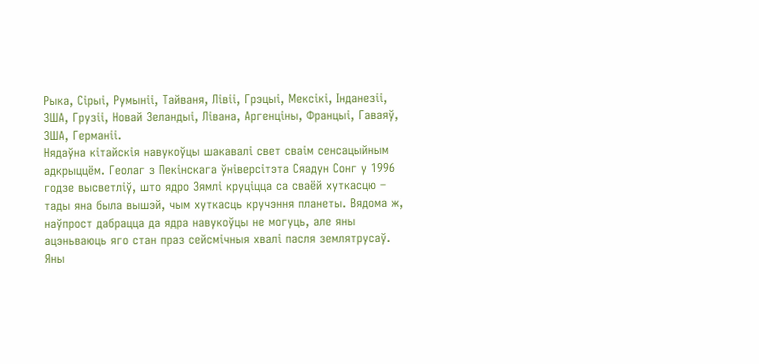Рыка, Сірыі, Румыніі, Тайваня, Лівіі, Грэцыі, Мексікі, Інданезіі, ЗША, Грузіі, Новай Зеландыі, Лівана, Аргенціны, Францыі, Гаваяў, ЗША, Германіі.
Нядаўна кітайскія навукоўцы шакавалі свет сваім сенсацыйным адкрыццём. Геолаг з Пекінскага ўніверсітэта Сяадун Сонг у 1996 годзе высветліў, што ядро Зямлі круціцца са сваёй хуткасцю – тады яна была вышэй, чым хуткасць кручэння планеты. Вядома ж, наўпрост дабрацца да ядра навукоўцы не могуць, але яны ацэньваюць яго стан праз сейсмічныя хвалі пасля землятрусаў.
Яны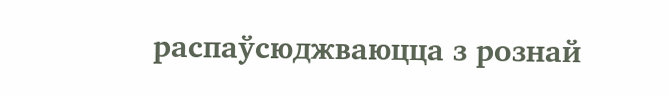распаўсюджваюцца з рознай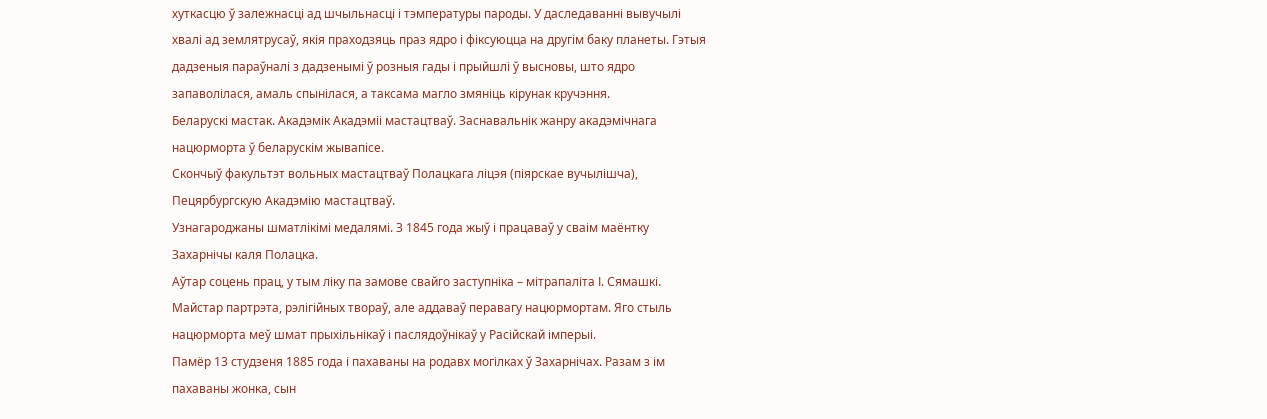хуткасцю ў залежнасці ад шчыльнасці і тэмпературы пароды. У даследаванні вывучылі хвалі ад землятрусаў, якія праходзяць праз ядро і фіксуюцца на другім баку планеты. Гэтыя дадзеныя параўналі з дадзенымі ў розныя гады і прыйшлі ў высновы, што ядро запаволілася, амаль спынілася, а таксама магло змяніць кірунак кручэння.
Беларускі мастак. Акадэмік Акадэміі мастацтваў. Заснавальнік жанру акадэмічнага нацюрморта ў беларускім жывапісе.
Скончыў факультэт вольных мастацтваў Полацкага ліцэя (піярскае вучылішча), Пецярбургскую Акадэмію мастацтваў.
Узнагароджаны шматлікімі медалямі. З 1845 года жыў і працаваў у сваім маёнтку Захарнічы каля Полацка.
Аўтар соцень прац, у тым ліку па замове свайго заступніка – мітрапаліта І. Сямашкі. Майстар партрэта, рэлігійных твораў, але аддаваў перавагу нацюрмортам. Яго стыль нацюрморта меў шмат прыхільнікаў і паслядоўнікаў у Расійскай імперыі.
Памёр 13 студзеня 1885 года і пахаваны на родавх могілках ў Захарнічах. Разам з ім пахаваны жонка, сын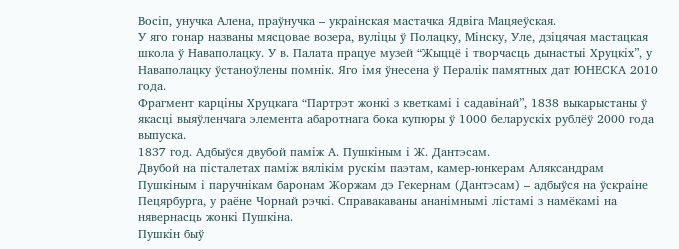Восіп, унучка Алена, праўнучка – украінская мастачка Ядвіга Мацяеўская.
У яго гонар названы мясцовае возера, вуліцы ў Полацку, Мінску, Уле, дзіцячая мастацкая школа ў Наваполацку. У в. Палата працуе музей “Жыццё і творчасць дынастыі Хруцкіх”, у Наваполацку ўстаноўлены помнік. Яго імя ўнесена ў Пералік памятных дат ЮНЕСКА 2010 года.
Фрагмент карціны Хруцкага “Партрэт жонкі з кветкамі і садавінай”, 1838 выкарыстаны ў якасці выяўленчага элемента абаротнага бока купюры ў 1000 беларускіх рублёў 2000 года выпуска.
1837 год. Адбыўся двубой паміж А. Пушкіным і Ж. Дантэсам.
Двубой на пісталетах паміж вялікім рускім паэтам, камер-юнкерам Аляксандрам Пушкіным і паручнікам баронам Жоржам дэ Гекернам (Дантэсам) – адбыўся на ўскраіне Пецярбурга, у раёне Чорнай рэчкі. Справакаваны ананімнымі лістамі з намёкамі на нявернасць жонкі Пушкіна.
Пушкін быў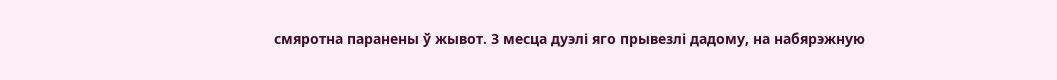смяротна паранены ў жывот. З месца дуэлі яго прывезлі дадому, на набярэжную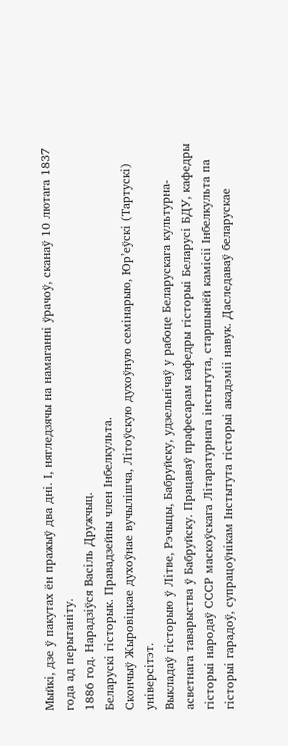Мыйкі, дзе ў пакутах ён пражыў два дні. І, нягледзячы на намаганні ўрачоў, сканаў 10 лютага 1837 года ад перытаніту.
1886 год. Нарадзіўся Васіль Дружчыц.
Беларускі гісторык. Правадзейны член Інбелкульта.
Скончыў Жыровіцкае духоўнае вучылішча, Літоўскую духоўную семінарыю, Юр’еўскі (Тартускі) універсітэт.
Выкладаў гісторыю ў Літве, Рэчыцы, Бабруйску, удзельнічаў у рабоце Беларускага культурна-асветнага таварыства ў Бабруйску. Працаваў прафесарам кафедры гісторыі Беларусі БДУ, кафедры гісторыі народаў СССР маскоўскага Літаратурнага інстытута, старшынёй камісіі Інбелкульта па гісторыі гарадоў, супрацоўнікам Інстытута гісторыі акадэміі навук. Даследаваў беларускае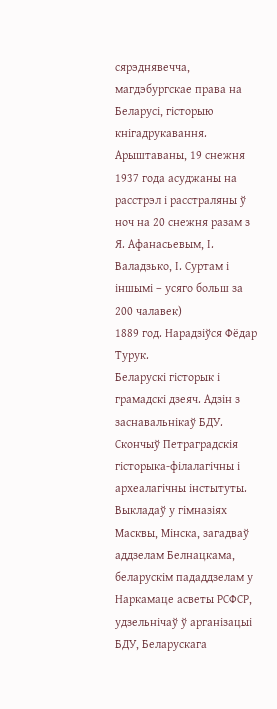сярэднявечча, магдэбургскае права на Беларусі, гісторыю кнігадрукавання.
Арыштаваны, 19 снежня 1937 года асуджаны на расстрэл і расстраляны ў ноч на 20 снежня разам з Я. Афанасьевым, І. Валадзько, І. Суртам і іншымі – усяго больш за 200 чалавек)
1889 год. Нарадзіўся Фёдар Турук.
Беларускі гісторык і грамадскі дзеяч. Адзін з заснавальнікаў БДУ.
Скончыў Петраградскія гісторыка-філалагічны і археалагічны інстытуты.
Выкладаў у гімназіях Масквы, Мінска, загадваў аддзелам Белнацкама, беларускім пададдзелам у Наркамаце асветы РСФСР, удзельнічаў ў арганізацыі БДУ, Беларускага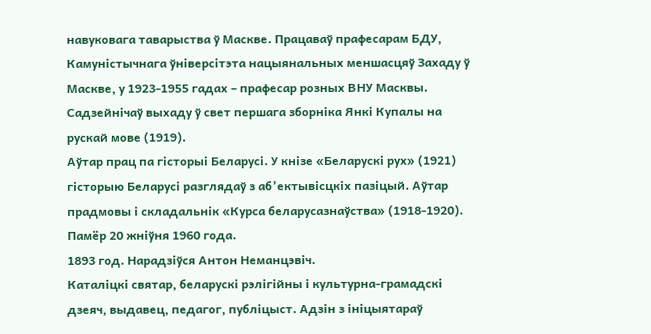навуковага таварыства ў Маскве. Працаваў прафесарам БДУ, Камуністычнага ўніверсітэта нацыянальных меншасцяў Захаду ў Маскве, у 1923-1955 гадах – прафесар розных ВНУ Масквы.
Садзейнічаў выхаду ў свет першага зборніка Янкі Купалы на рускай мове (1919).
Аўтар прац па гісторыі Беларусі. У кнізе «Беларускі рух» (1921) гісторыю Беларусі разглядаў з аб’ектывісцкіх пазіцый. Аўтар прадмовы і складальнік «Курса беларусазнаўства» (1918-1920).
Памёр 20 жніўня 1960 года.
1893 год. Нарадзіўся Антон Неманцэвіч.
Каталіцкі святар, беларускі рэлігійны і культурна-грамадскі дзеяч, выдавец, педагог, публіцыст. Адзін з ініцыятараў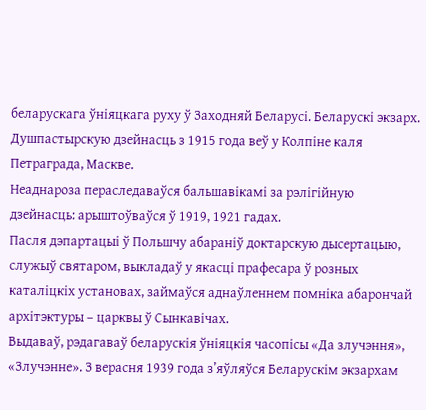беларускага ўніяцкага руху ў Заходняй Беларусі. Беларускі экзарх.
Душпастырскую дзейнасць з 1915 года веў у Колпіне каля Петраграда, Маскве.
Неаднароза пераследаваўся бальшавікамі за рэлігійную дзейнасць: арыштоўваўся ў 1919, 1921 гадах.
Пасля дэпартацыі ў Польшчу абараніў доктарскую дысертацыю, служыў святаром, выкладаў у якасці прафесара ў розных каталіцкіх установах, займаўся аднаўленнем помніка абарончай архітэктуры – царквы ў Сынкавічах.
Выдаваў, рэдагаваў беларускія ўніяцкія часопісы «Да злучэння», «Злучэнне». З верасня 1939 года з’яўляўся Беларускім экзархам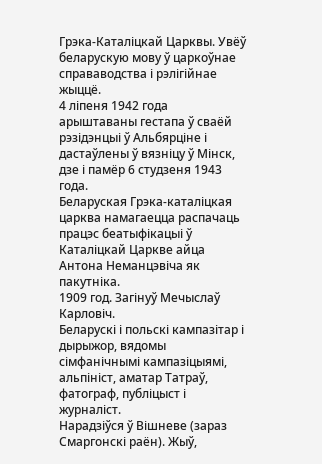Грэка-Каталіцкай Царквы. Увёў беларускую мову ў царкоўнае справаводства і рэлігійнае жыццё.
4 ліпеня 1942 года арыштаваны гестапа ў сваёй рэзідэнцыі ў Альбярціне і дастаўлены ў вязніцу ў Мінск, дзе і памёр 6 студзеня 1943 года.
Беларуская Грэка-каталіцкая царква намагаецца распачаць працэс беатыфікацыі ў Каталіцкай Царкве айца Антона Неманцэвіча як пакутніка.
1909 год. Загінуў Мечыслаў Карловіч.
Беларускі і польскі кампазітар і дырыжор, вядомы сімфанічнымі кампазіцыямі, альпініст, аматар Татраў, фатограф, публіцыст і журналіст.
Нарадзіўся ў Вішневе (зараз Смаргонскі раён). Жыў,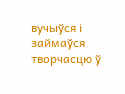вучыўся і займаўся творчасцю ў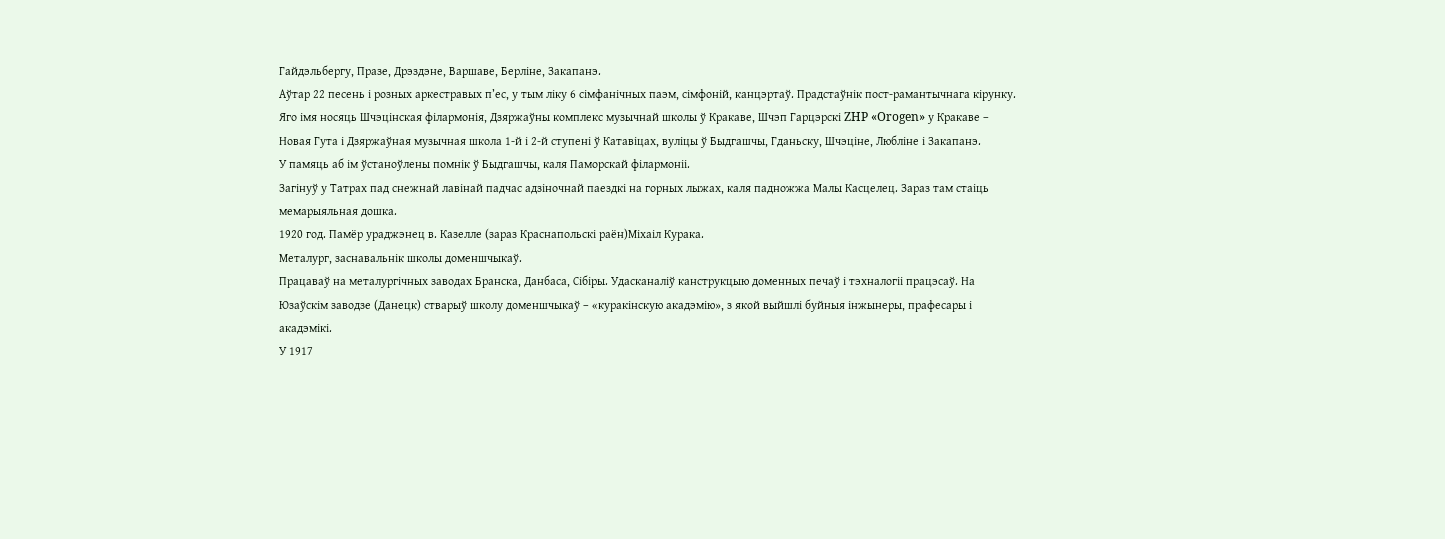Гайдэльбергу, Празе, Дрэздэне, Варшаве, Берліне, Закапанэ.
Аўтар 22 песень і розных аркестравых п’ес, у тым ліку 6 сімфанічных паэм, сімфоній, канцэртаў. Прадстаўнік пост-рамантычнага кірунку.
Яго імя носяць Шчэцінская філармонія, Дзяржаўны комплекс музычнай школы ў Кракаве, Шчэп Гарцэрскі ZHP «Orogen» у Кракаве – Новая Гута і Дзяржаўная музычная школа 1-й і 2-й ступені ў Катавіцах, вуліцы ў Быдгашчы, Гданьску, Шчэціне, Любліне і Закапанэ.
У памяць аб ім ўстаноўлены помнік ў Быдгашчы, каля Паморскай філармоніі.
Загінуў у Татрах пад снежнай лавінай падчас адзіночнай паездкі на горных лыжах, каля падножжа Малы Касцелец. Зараз там стаіць мемарыяльная дошка.
1920 год. Памёр ураджэнец в. Казелле (зараз Краснапольскі раён)Міхаіл Курака.
Металург, заснавальнік школы доменшчыкаў.
Працаваў на металургічных заводах Бранска, Данбаса, Сібіры. Удасканаліў канструкцыю доменных печаў і тэхналогіі працэсаў. На Юзаўскім заводзе (Данецк) стварыў школу доменшчыкаў – «куракінскую акадэмію», з якой выйшлі буйныя інжынеры, прафесары і акадэмікі.
У 1917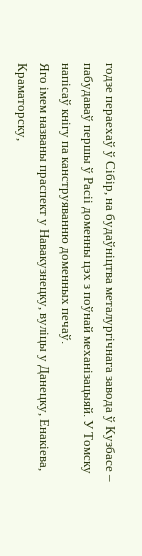годзе пераехаў ў Сібір, на будаўніцтва металургічнага завода ў Кузбасе – пабудаваў першы ў Расіі доменны цэх з поўнай механізацыяй. У Томску напісаў кнігу па канструяванню доменных печаў.
Яго імем названы праспект у Навакузнецку, вуліцы у Данецку, Енакіева, Краматорску,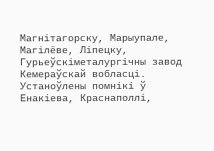Магнітагорску, Марыупале, Магілёве, Ліпецку, Гурьеўскіметалургічны завод Кемераўскай вобласці. Устаноўлены помнікі ў Енакіева, Краснаполлі,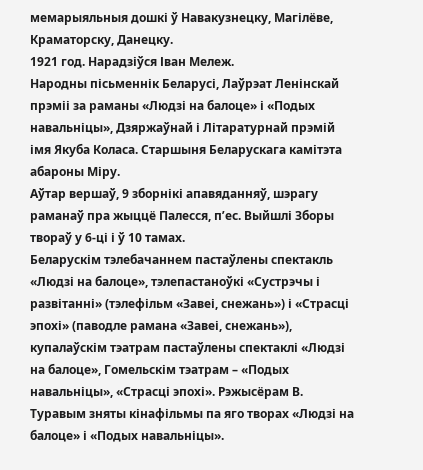мемарыяльныя дошкі ў Навакузнецку, Магілёве, Краматорску, Данецку.
1921 год. Нарадзіўся Іван Мележ.
Народны пісьменнік Беларусі, Лаўрэат Ленінскай прэміі за раманы «Людзі на балоце» і «Подых навальніцы», Дзяржаўнай і Літаратурнай прэмій імя Якуба Коласа. Старшыня Беларускага камітэта абароны Міру.
Аўтар вершаў, 9 зборнікі апавяданняў, шэрагу раманаў пра жыццё Палесся, п’ес. Выйшлі Зборы твораў у 6-ці і ў 10 тамах.
Беларускім тэлебачаннем пастаўлены спектакль «Людзі на балоце», тэлепастаноўкі «Сустрэчы і развітанні» (тэлефільм «Завеі, снежань») і «Страсці эпохі» (паводле рамана «Завеі, снежань»), купалаўскім тэатрам пастаўлены спектаклі «Людзі на балоце», Гомельскім тэатрам – «Подых навальніцы», «Страсці эпохі». Рэжысёрам В. Туравым зняты кінафільмы па яго творах «Людзі на балоце» і «Подых навальніцы».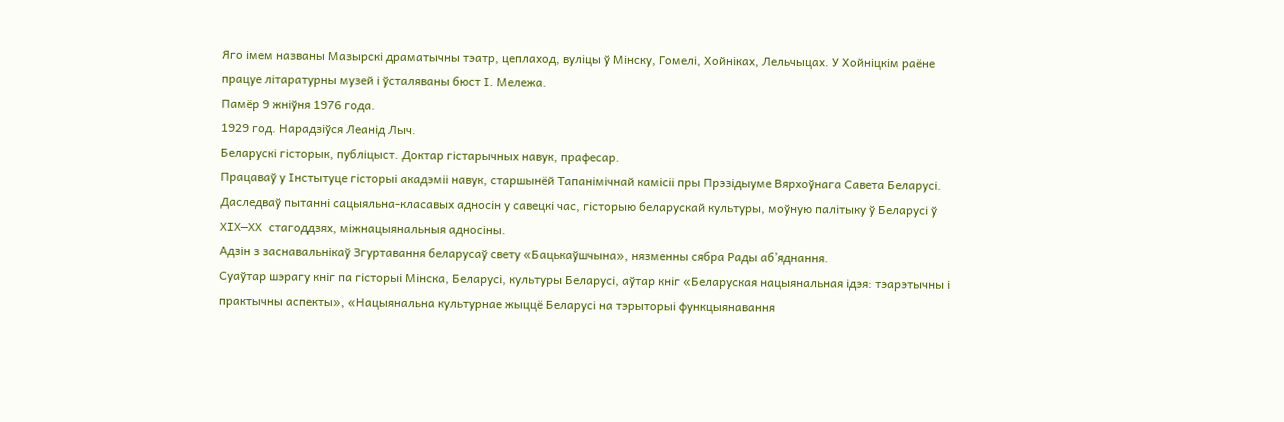Яго імем названы Мазырскі драматычны тэатр, цеплаход, вуліцы ў Мінску, Гомелі, Хойніках, Лельчыцах. У Хойніцкім раёне працуе літаратурны музей і ўсталяваны бюст І. Мележа.
Памёр 9 жніўня 1976 года.
1929 год. Нарадзіўся Леанід Лыч.
Беларускі гісторык, публіцыст. Доктар гістарычных навук, прафесар.
Працаваў у Інстытуце гісторыі акадэміі навук, старшынёй Тапанімічнай камісіі пры Прэзідыуме Вярхоўнага Савета Беларусі.
Даследваў пытанні сацыяльна-класавых адносін у савецкі час, гісторыю беларускай культуры, моўную палітыку ў Беларусі ў XIX—XX стагоддзях, міжнацыянальныя адносіны.
Адзін з заснавальнікаў Згуртавання беларусаў свету «Бацькаўшчына», нязменны сябра Рады аб’яднання.
Суаўтар шэрагу кніг па гісторыі Мінска, Беларусі, культуры Беларусі, аўтар кніг «Беларуская нацыянальная ідэя: тэарэтычны і практычны аспекты», «Нацыянальна культурнае жыццё Беларусі на тэрыторыі функцыянавання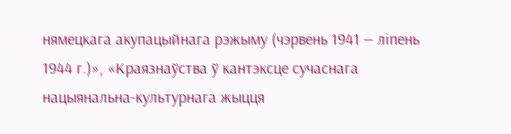нямецкага акупацыйнага рэжыму (чэрвень 1941 ― ліпень 1944 г.)», «Краязнаўства ў кантэксце сучаснага нацыянальна-культурнага жыцця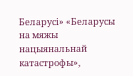Беларусі» «Беларусы на мяжы нацыянальнай катастрофы»,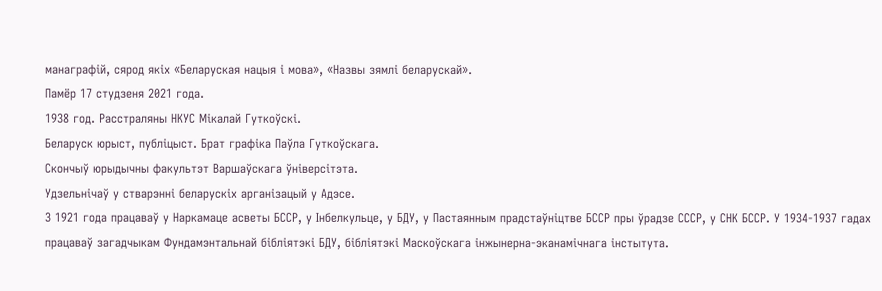манаграфій, сярод якіх «Беларуская нацыя і мова», «Назвы зямлі беларускай».
Памёр 17 студзеня 2021 года.
1938 год. Расстраляны НКУС Мікалай Гуткоўскі.
Беларуск юрыст, публіцыст. Брат графіка Паўла Гуткоўскага.
Скончыў юрыдычны факультэт Варшаўскага ўніверсітэта.
Удзельнічаў у стварэнні беларускіх арганізацый у Адэсе.
З 1921 года працаваў у Наркамаце асветы БССР, у Інбелкульце, у БДУ, у Пастаянным прадстаўніцтве БССР пры ўрадзе СССР, у СНК БССР. У 1934-1937 гадах працаваў загадчыкам Фундамэнтальнай бібліятэкі БДУ, бібліятэкі Маскоўскага інжынерна-эканамічнага інстытута.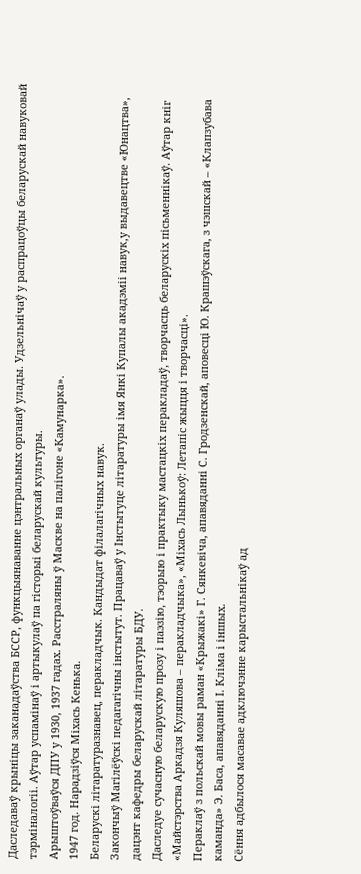Даследаваў крыніцы заканадаўства БССР, функцыянаванне цэнтральных органаў улады. Удзельнічаў у распрацоўцы беларускай навуковай тэрміналогіі. Аўтар успамінаў і артыкулаў па гісторыі беларускай культуры.
Арыштоўваўся ДПУ у 1930, 1937 гадах. Расстраляны ў Маскве на палігоне «Камунарка».
1947 год. Нарадзіўся Міхась Кенька.
Беларускі літаратуразнавец, перакладчык. Кандыдат філалагічных навук.
Закончыў Магілёўскі педагагічны інстытут. Працаваў у Інстытуце літаратуры імя Янкі Купалы акадэміі навук,у выдавецтве «Юнацтва», дацэнт кафедры беларускай літаратуры БДУ.
Даследуе сучасную беларускую прозу і паэзію, тэорыю і практыку мастацкіх перакладаў, творчасць беларускіх пісьменнікаў. Аўтар кніг «Майстэрства Аркадзя Куляшова – перакладчыка», «Міхась Лынькоў: Летапіс жыцця і творчасці».
Пераклаў з польскай мовы раман «Крыжакі» Г. Сянкевіча, апавяданні С. Гродзенскай, аповесці Ю. Крашэўскага, з чэшскай – «Клапзубава каманда» Э. Баса, апавяданні І. Кліма і іншых.
Сёння адбылося масавае адключэнне карыстальнікаў ад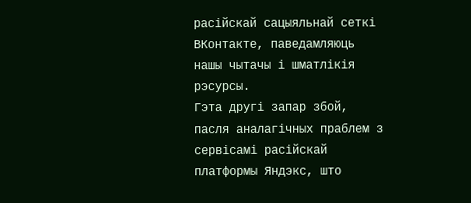расійскай сацыяльнай сеткі ВКонтакте, паведамляюць нашы чытачы і шматлікія рэсурсы.
Гэта другі запар збой, пасля аналагічных праблем з сервісамі расійскай платформы Яндэкс, што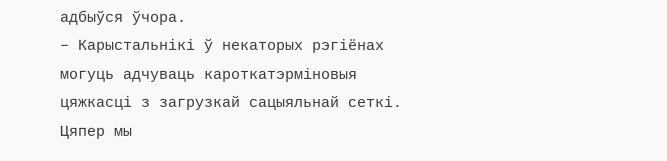адбыўся ўчора.
– Карыстальнікі ў некаторых рэгіёнах могуць адчуваць кароткатэрміновыя цяжкасці з загрузкай сацыяльнай сеткі. Цяпер мы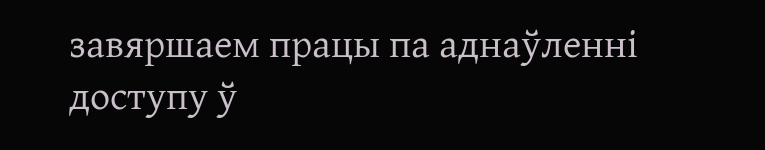завяршаем працы па аднаўленні доступу ў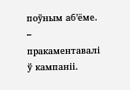поўным аб’ёме. – пракаментавалі ў кампаніі.